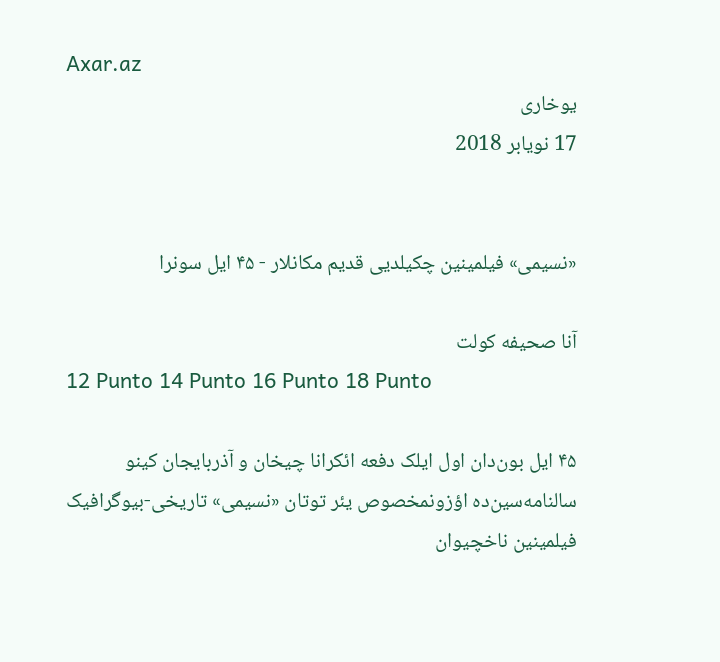Axar.az
یوخاری
17 نویابر 2018


«نسیمی» فیلمینین چکیلدیی قدیم مکانلار - ۴۵ ایل سونرا

آنا صحیفه کولت
12 Punto 14 Punto 16 Punto 18 Punto

۴۵ ایل بون‌دان اول ایلک دفعه ائکرانا چیخان و آذربایجان کینو سالنامه‌سین‌ده اؤزونمخصوص یئر توتان «نسیمی» تاریخی-بیوگرافیک فیلمینین ناخچیوان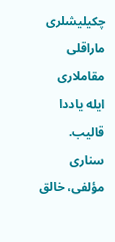چکیلیشلری ماراقلی مقاملاری ایله یاددا قالیب. سناری مؤلفی، خالق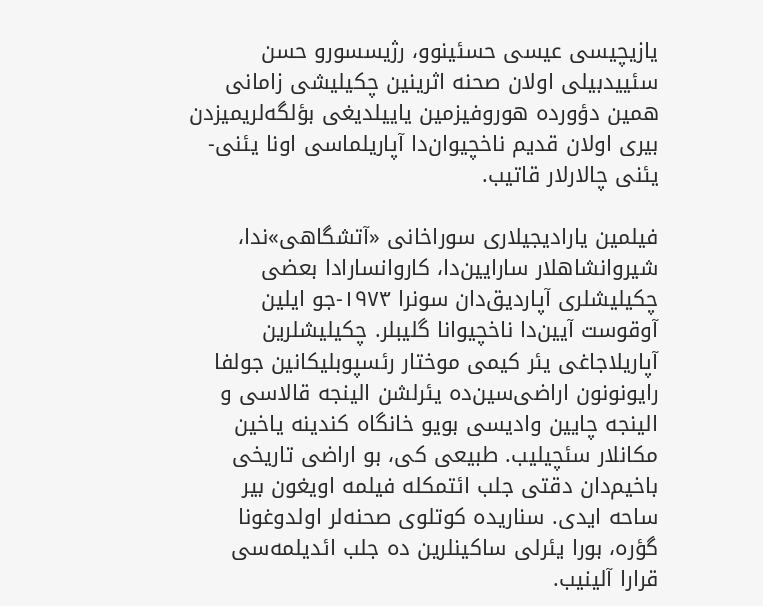یازیچیسی عیسی حسئینوو، رژیسسورو حسن سئییدبیلی اولان صحنه اثرینین چکیلیشی زامانی همین دؤورده هوروفیزمین یاییلدیغی بؤلگه‌لریمیزدن بیری اولان قدیم ناخچیوان‌دا آپاریلماسی اونا یئنی-یئنی چالارلار قاتیب.

فیلمین یارادیجیلاری سوراخانی «آتشگاهی»ندا، شیروانشاهلار سارایین‌دا، کاروانسارادا بعضی چکیلیشلری آپاردیق‌دان سونرا ۱۹۷۳-جو ایلین آوقوست آیین‌دا ناخچیوانا گلیبلر. چکیلیشلرین آپاریلاجاغی یئر کیمی موختار رئسپوبلیکانین جولفا رایونونون اراضی‌سین‌ده یئرلشن الینجه قالاسی و الینجه چایین وادیسی بویو خانگاه کندینه یاخین مکانلار سئچیلیب. طبیعی کی، بو اراضی تاریخی باخیم‌دان دقتی جلب ائتمکله فیلمه اویغون بیر ساحه ایدی. سناریده کوتلوی صحنه‌لر اولدوغونا گؤره، بورا یئرلی ساکینلرین ده جلب ائدیلمه‌سی قرارا آلینیب.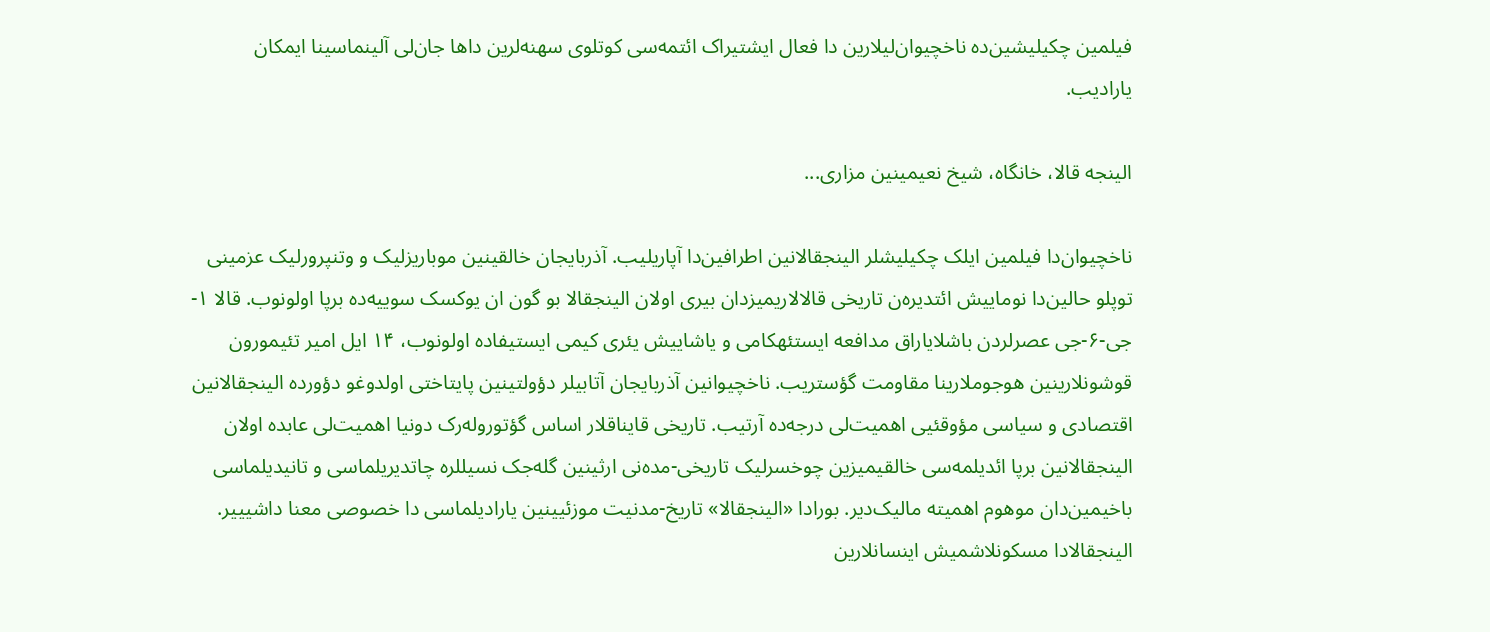فیلمین چکیلیشین‌ده ناخچیوان‌لیلارین دا فعال ایشتیراک ائتمه‌سی کوتلوی سهنه‌لرین داها جان‌لی آلینماسینا ایمکان یارادیب.

الینجه قالا، خانگاه، شیخ نعیمینین مزاری...

ناخچیوان‌دا فیلمین ایلک چکیلیشلر الینجقالانین اطرافین‌دا آپاریلیب. آذربایجان خالقینین موباریزلیک و وتنپرورلیک عزمینی توپلو حالین‌دا نوماییش ائتدیره‌ن تاریخی قالالاریمیزدان بیری اولان الینجقالا بو گون ان یوکسک سوییه‌ده برپا اولونوب. قالا ۱-جی-۶-جی عصرلردن باشلایاراق مدافعه ایستئهکامی و یاشاییش یئری کیمی ایستیفاده اولونوب، ۱۴ ایل امیر تئیمورون قوشونلارینین هوجوملارینا مقاومت گؤستریب. ناخچیوانین آذربایجان آتابیلر دؤولتینین پایتاختی اولدوغو دؤورده الینجقالانین اقتصادی و سیاسی مؤوقئیی اهمیت‌لی درجه‌ده آرتیب. تاریخی قایناقلار اساس گؤتوروله‌رک دونیا اهمیت‌لی عابده اولان الینجقالانین برپا ائدیلمه‌سی خالقیمیزین چوخسرلیک تاریخی-مده‌نی ارثینین گله‌جک نسیللره چاتدیریلماسی و تانیدیلماسی باخیمین‌دان موهوم اهمیته مالیک‌دیر. بورادا «الینجقالا» تاریخ-مدنیت موزئیینین یارادیلماسی دا خصوصی معنا داشیییر. الینجقالادا مسکونلاشمیش اینسانلارین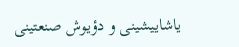یاشاییشینی و دؤیوش صنعتینی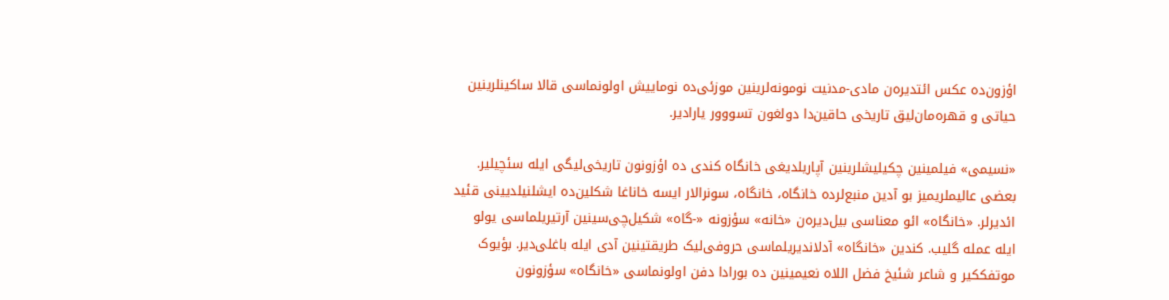اؤزون‌ده عکس ائتدیره‌ن مادی-مدنیت نومونه‌لرینین موزئی‌ده نوماییش اولونماسی قالا ساکینلرینین حیاتی و قهره‌مان‌لیق تاریخی حاقین‌دا دولغون تسووور یارادیر.

«نسیمی» فیلمینین چکیلیشلرینین آپاریلدیغی خانگاه کندی ده اؤزونون تاریخی‌لیگی ایله سئچیلیر. بعضی عالیملریمیز بو آدین منبع‌لرده خانگاه، خانگاه، سونرالار ایسه خاناغا شکلین‌ده ایشلنیلدیینی قئید ائدیرلر. «خانگاه» ائو معناسی بیل‌دیره‌ن «خانه» سؤزونه «-گاه» شکیل‌چی‌سینین آرتیریلماسی یولو ایله عمله گلیب. کندین «خانگاه» آدلاندیریلماسی حروفی‌لیک طریقتینین آدی ایله باغلی‌دیر. بؤیوک موتفککیر و شاعر شئیخ فضل اللاه نعیمینین ده بورادا دفن اولونماسی «خانگاه» سؤزونون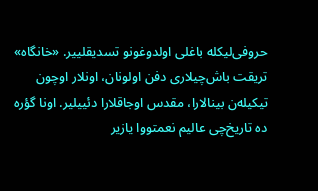حروفی‌لیکله باغلی اولدوغونو تسدیقلییر. «خانگاه» تریقت باش‌چیلاری دفن اولونان، اونلار اوچون تیکیله‌ن بینالارا، مقدس اوجاقلارا دئییلیر. اونا گؤره ده تاریخ‌چی عالیم نعمتووا یازیر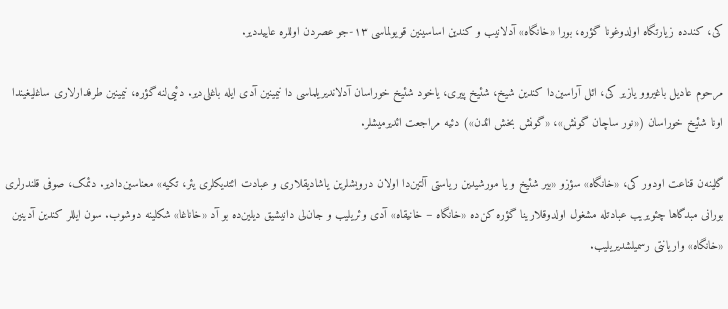کی، کندده زیارتگاه اولدوغونا گؤره، بورا «خانگاه» آدلانیب و کندین اساسینین قویولماسی ۱۳-جو عصردن اوللره عاییددیر.

مرحوم عادیل باغیروو یازیر کی، ائل آراسین‌دا کندین شیخ، شئیخ پیری، یاخود شئیخ خوراسان آدلاندیریلماسی دا نیمینین آدی ایله باغلی‌دیر. دئیی‌لنه گؤره، نیمینین طرفدارلاری ساغلیغیندا اونا شئیخ خوراسان («نور ساچان گونش»، «گونش بخش ائد‌ن») دئیه مراجعت ائدیرمیشلر.

گلینه‌ن قناعت اودور کی، «خانگاه» سؤزو «بیر شئیخ و یا مورشیدین ریاستی آلتین‌دا اولان درویشلرین یاشادیقلاری و عبادت ائتدیکلری یئر، تکیه» معناسین‌دادیر. دئمک، صوفی قلندرلری بورانی مبدگاها چئویریب عبادتله مشغول اولدوقلارینا گؤره کن‌ده «خانگاه – خانیقاه» آدی وئریلیب و جان‌لی دانیشیق دیلین‌ده بو آد «خاناغا» شکلینه دوشوب. سون ایللر کندین آدینین «خانگاه» واریانتی رسمیلشدیریلیب.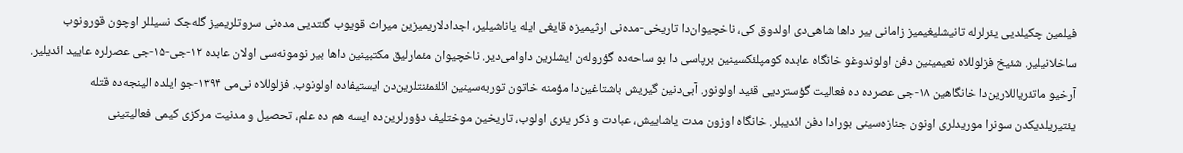فیلمین چکیلدیی یئرلرله تانیشلیغیمیز زامانی بیر داها شاهی‌دی اولدوق کی، ناخچیوان‌دا تاریخی-مده‌نی ارثیمیزه قایغی ایله یاناشیلیر، اجدادلاریمیزین میراث قویوب گئتدیی مده‌نی سروتلریمیز گله‌جک نسیللر اوچون قورونوب ساخلانیلیر. شئیخ فزلوللاه نعیمینین دفن اولوندوغو خانگاه عابده کومپلئکسینین برپاسی دا بو ساحه‌ده گؤروله‌ن ایشلرین داوامی‌دیر. ناخچیوان مئمارلیق مکتبینین داها بیر نومونه‌سی اولان عابده ۱۲-جی-۱۵-جی عصرلره عایید ائدیلیر. آرخیو ماتئریاللارین‌دا خانگاهین ۱۸-جی عصرده ده فعالیت گؤستردیی قئید اولونور. آبی‌دنین گیریش باشتاغین‌دا مؤمنه خاتون توربه‌سینین ائلئمئنتلرین‌دن ایستیفاده اولونوب. فزلوللاه نی‌می ۱۳۹۴-جو ایلده الینجه‌ده قتله یئتیریلدیکدن سونرا موریدلری اونون جنازه‌سینی بورادا دفن ائدیبلر. خانگاه اوزون مدت یاشاییش، عبادت و ذکر یئری اولوب، تاریخین موختلیف دؤورلرین‌ده ایسه هم ده علم، تحصیل و مدنیت مرکزی کیمی فعالیتینی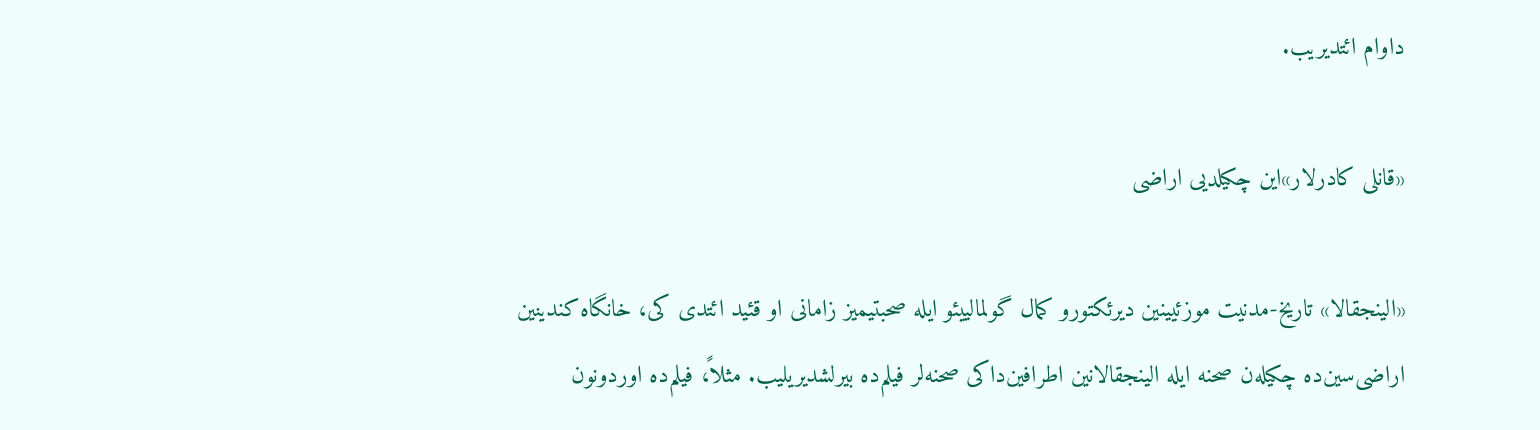داوام ائتدیریب.

«قانلی کادرلار»این چکیلدیی اراضی

«الینجقالا» تاریخ-مدنیت موزئیینین دیرئکتورو کمال گولمالییئو ایله صحبتیمیز زامانی او قئید ائتدی کی، خانگاه کندینین اراضی‌سین‌ده چکیله‌ن صحنه ایله الینجقالانین اطرافین‌داکی صحنه‌لر فیلم‌ده بیرلشدیریلیب. مثلاً، فیلم‌ده اوردونون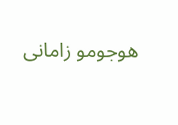هوجومو زامانی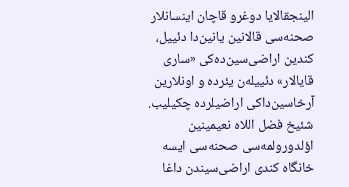الینجقالایا دوغرو قاچان اینسانلار صحنه‌سی قالانین یانین‌دا دئییل، کندین اراضی‌سین‌ده‌کی «ساری قایالار» دئییله‌ن یئرده و اونلارین آرخاسین‌داکی اراضیلرده چکیلیب. شئیخ فضل اللاه نعیمینین اؤلدورولمه‌سی صحنه‌سی ایسه خانگاه کندی اراضی‌سیندن داغا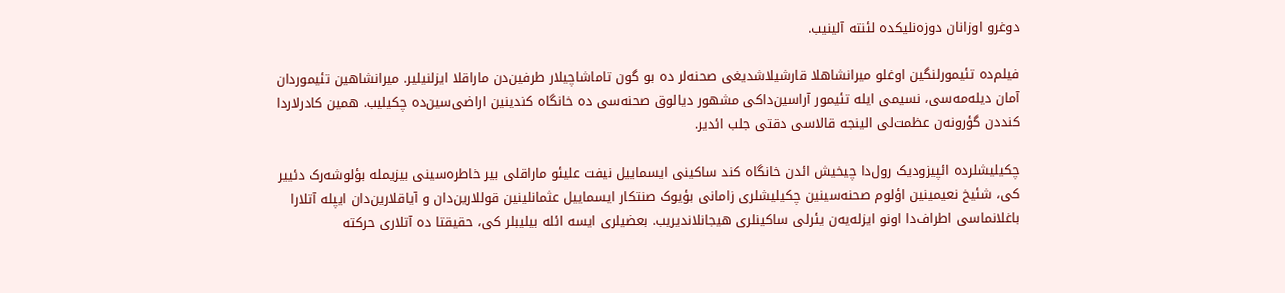دوغرو اوزانان دوزه‌نلیکده لئنته آلینیب.

فیلم‌ده تئیمورلنگین اوغلو میرانشاهلا قارشیلاشدیغی صحنه‌لر ده بو گون تاماشاچیلار طرفین‌دن ماراقلا ایزلنیلیر. میرانشاهین تئیموردان آمان دیله‌مه‌سی، نسیمی ایله تئیمور آراسین‌داکی مشهور دیالوق صحنه‌سی ده خانگاه کندینین اراضی‌سین‌ده چکیلیب. همین کادرلاردا کنددن گؤرونه‌ن عظمت‌لی الینجه قالاسی دقتی جلب ائدیر.

چکیلیشلرده ائپیزودیک رول‌دا چیخیش ائد‌ن خانگاه کند ساکینی ایسماییل نیفت علیئو ماراقلی بیر خاطره‌سینی بیزیمله بؤلوشه‌رک دئییر کی، شئیخ نعیمینین اؤلوم صحنه‌سینین چکیلیشلری زامانی بؤیوک صنتکار ایسماییل عثمانلینین قوللارین‌دان و آیاقلارین‌دان ایپله آتلارا باغلانماسی اطراف‌دا اونو ایزله‌یه‌ن یئرلی ساکینلری هیجانلاندیریب. بعضیلری ایسه ائله بیلیبلر کی، حقیقتا ده آتلاری حرکته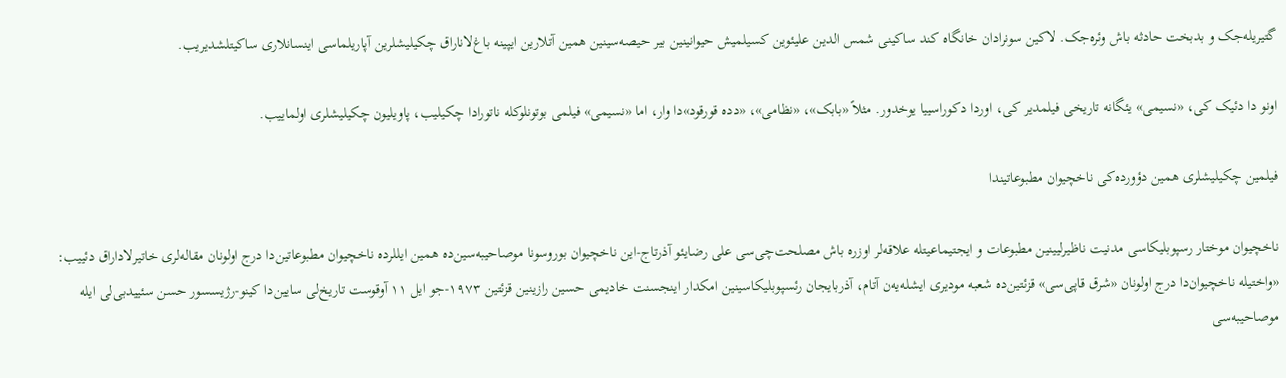گتیریله‌جک و بدبخت حادثه باش وئره‌جک. لاکین سونرادان خانگاه کند ساکینی شمس الدین علیئوین کسیلمیش حیوانینین بیر حیصه‌سینین همین آتلارین ایپینه باغ‌لاناراق چکیلیشلرین آپاریلماسی اینسانلاری ساکیتلشدیریب.

اونو دا دئیک کی، «نسیمی» یئگانه تاریخی فیلمدیر کی، اوردا دکوراسییا یوخدور. مثلاً «بابک»، «نظامی»، «دده قورقود»دا وار، اما «نسیمی» فیلمی بوتونلوکله ناتورادا چکیلیب، پاویلیون چکیلیشلری اولماییب.

فیلمین چکیلیشلری همین دؤورده‌کی ناخچیوان مطبوعاتیندا

ناخچیوان موختار رسپوبلیکاسی مدنیت ناظیرلیینین مطبوعات و ایجتیماعیتله علاقه‌لر اوزره باش مصلحت‌چی‌سی علی رضایئو آذرتاج-این ناخچیوان بوروسونا موصاحیبه‌سین‌ده همین ایللرده ناخچیوان مطبوعاتین‌دا درج اولونان مقاله‌لری خاتیرلاداراق دئییب: «واختیله ناخچیوان‌دا درج اولونان «شرق قاپی‌سی» قزئتین‌ده شعبه مودیری ایشله‌یه‌ن آتام، آذربایجان رئسپوبلیکاسینین امکدار اینجسنت خادیمی حسین رازینین قزئتین ۱۹۷۳-جو ایل ۱۱ آوقوست تاریخ‌لی سایین‌دا کینو-رژیسسور حسن سئییدبی‌لی ایله موصاحیبه‌سی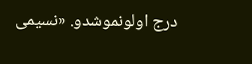درج اولونموشدو. «نسیمی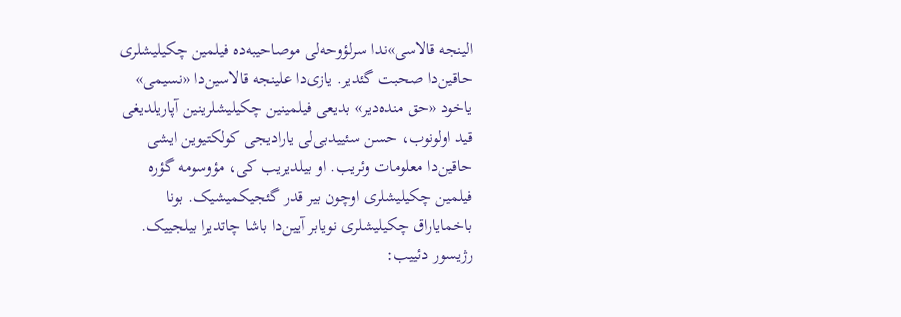الینجه قالاسی»ندا سرلؤوحه‌لی موصاحیبه‌ده فیلمین چکیلیشلری حاقین‌دا صحبت گئدیر. یازی‌دا علینجه قالاسین‌دا «نسیمی» یاخود «حق منده‌دیر» بدیعی فیلمینین چکیلیشلرینین آپاریلدیغی قید اولونوب، حسن سئییدبی‌لی یارادیجی کولکتیوین ایشی حاقین‌دا معلومات وئریب. او بیلدیریب کی، مؤوسومه گؤره فیلمین چکیلیشلری اوچون بیر قدر گئجیکمیشیک. بونا باخمایاراق چکیلیشلری نویابر آیین‌دا باشا چاتدیرا بیلجییک. رژیسور دئییب: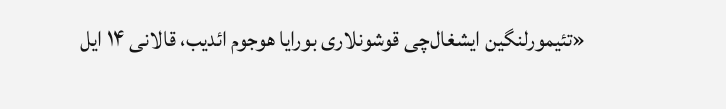«تئیمورلنگین ایشغال‌چی قوشونلاری بورایا هوجوم ائدیب، قالانی ۱۴ ایل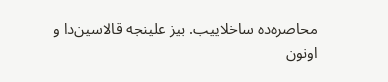محاصره‌ده ساخلاییب. بیز علینجه قالاسین‌دا و اونون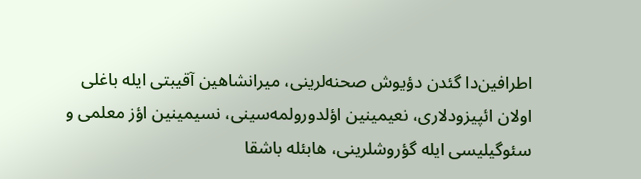اطرافین‌دا گئدن دؤیوش صحنه‌لرینی، میرانشاهین آقیبتی ایله باغلی اولان ائپیزودلاری، نعیمینین اؤلدورولمه‌سینی، نسیمینین اؤز معلمی و سئوگیلیسی ایله گؤروشلرینی، هابئله باشقا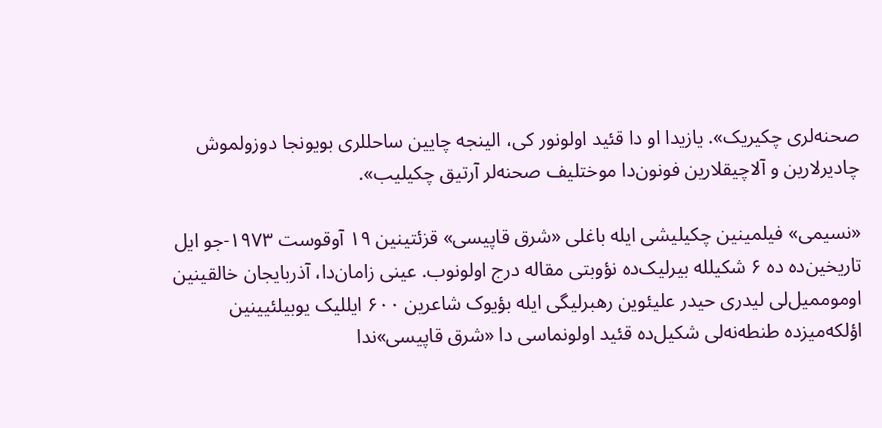صحنه‌لری چکیریک». یازیدا او دا قئید اولونور کی، الینجه چایین ساحللری بویونجا دوزولموش چادیرلارین و آلاچیقلارین فونون‌دا موختلیف صحنه‌لر آرتیق چکیلیب».

«نسیمی» فیلمینین چکیلیشی ایله باغلی «شرق قاپیسی» قزئتینین ۱۹ آوقوست ۱۹۷۳-جو ایل تاریخین‌ده ده ۶ شکیلله بیرلیک‌ده نؤوبتی مقاله درج اولونوب. عینی زامان‌دا، آذربایجان خالقینین اوموممیل‌لی لیدری حیدر علیئوین رهبرلیگی ایله بؤیوک شاعرین ۶۰۰ ایللیک یوبیلئیینین اؤلکه‌میزده طنطه‌نه‌لی شکیل‌ده قئید اولونماسی دا «شرق قاپیسی»ندا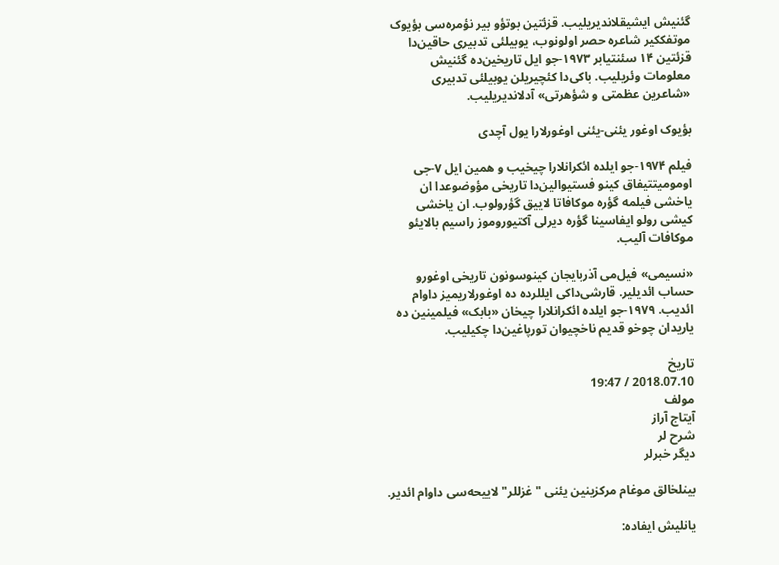گئنیش ایشیقلاندیریلیب. قزئتین بوتؤو بیر نؤمره‌سی بؤیوک موتفککیر شاعره حصر اولونوب، یوبیلئی تدبیری حاقین‌دا قزئتین ۱۴ سئنتیابر ۱۹۷۳-جو ایل تاریخین‌ده گئنیش معلومات وئریلیب. باکی‌دا کئچیریلن یوبیلئی تدبیری «شاعرین عظمتی و شؤهرتی» آدلاندیریلیب.

بؤیوک اوغور یئنی-یئنی اوغورلارا یول آچدی

فیلم ۱۹۷۴-جو ایلده ائکرانلارا چیخیب و همین ایل ۷-جی اومومیتتیفاق کینو فستیوالین‌دا تاریخی مؤوضوعدا ان یاخشی فیلمه گؤره موکافاتا لاییق گؤرولوب. ان یاخشی کیشی رولو ایفاسینا گؤره دیرلی آکتیوروموز راسیم بالایئو موکافات آلیب.

«نسیمی» فیل‌می آذربایجان کینوسونون تاریخی اوغورو حساب ائدیلیر. قارشی‌داکی ایللرده ده اوغورلاریمیز داوام ائدیب. ۱۹۷۹-جو ایلده ائکرانلارا چیخان «بابک» فیلمینین ده یاریدان چوخو قدیم ناخچیوان تورپاغین‌دا چکیلیب.

تاریخ
2018.07.10 / 19:47
مولف
آیتاج آراز
شرح لر
دیگر خبرلر

بینلخالق موغام مرکزینین یئنی "غزللر" لاییحه‌سی داوام ائدیر.

یانلیش ایفاده: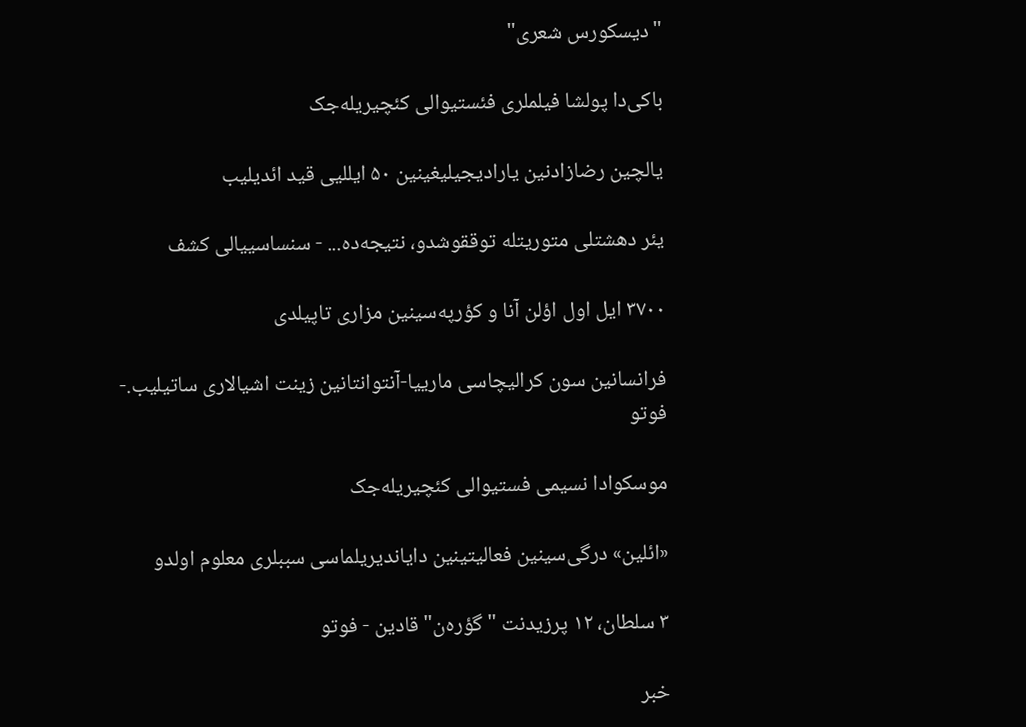"دیسکورس شعری"

باکی‌دا پولشا فیلملری فئستیوالی کئچیریله‌جک

یالچین رضازادنین یارادیجیلیغینین ۵۰ ایللیی قید ائدیلیب

یئر دهشتلی متوریتله توققوشدو، نتیجه‌ده... - سنساسییالی کشف

۳۷۰۰ ایل اول اؤلن آنا و کؤرپه‌سینین مزاری تاپیلدی

فرانسانین سون کرالیچاسی مارییا-آنتوانتانین زینت اشیالاری ساتیلیب.- فوتو

موسکوادا نسیمی فستیوالی کئچیریله‌جک

«ائلین» درگی‌سینین فعالیتینین دایاندیریلماسی سببلری معلوم اولدو

۳ سلطان، ۱۲ پرزیدنت "گؤره‌ن" قادین - فوتو

خبر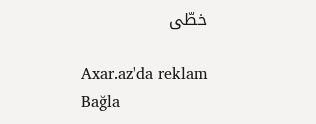خطّی

Axar.az'da reklam Bağla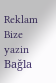Reklam
Bize yazin Bağla